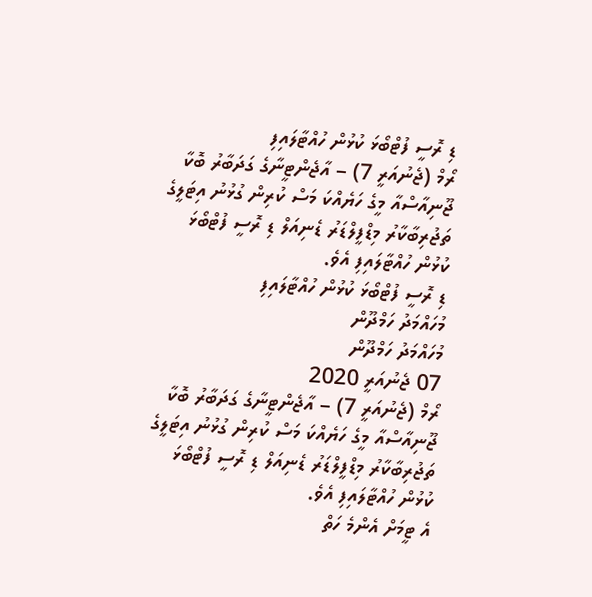ޑި ރޮސީ ފުޓްބޯޅަ ކުޅުން ހުއްޓާލައިފި
ރޯމް (ޖެނުއަރީ 7) – އާޖެންޓީނާގެ ގަދަބާރު ބޮކާ ޖޫނިއާސްއާ މީގެ ހަޔެއްކަ މަސް ކުރިން ގުޅުނު އިޓަލީގެ ތަޖުރިބާކާރު މިޑްފީލްޑަރު ޑެނިއަލް ޑި ރޮސީ ފުޓްބޯޅަ ކުޅުން ހުއްޓާލައިފި އެވެ.
ޑި ރޮސީ ފުޓްބޯޅަ ކުޅުން ހުއްޓާލައިފި
މުހައްމަދު ހަމްދޫން
މުހައްމަދު ހަމްދޫން
07 ޖެނުއަރީ 2020
ރޯމް (ޖެނުއަރީ 7) – އާޖެންޓީނާގެ ގަދަބާރު ބޮކާ ޖޫނިއާސްއާ މީގެ ހަޔެއްކަ މަސް ކުރިން ގުޅުނު އިޓަލީގެ ތަޖުރިބާކާރު މިޑްފީލްޑަރު ޑެނިއަލް ޑި ރޮސީ ފުޓްބޯޅަ ކުޅުން ހުއްޓާލައިފި އެވެ.
އެ ޓީމަށް އެންމެ ހަތް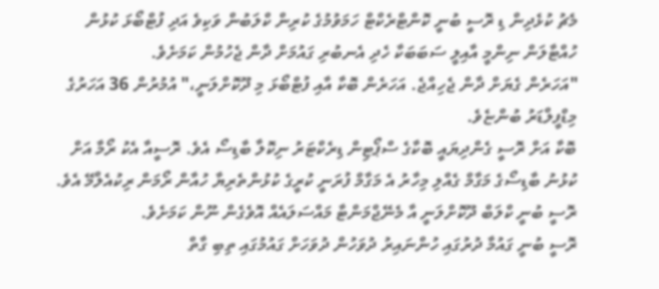މެޗު ކުޅެދިން ޑި ރޮސީ ބުނީ ކޮންޓްރެކްޓް ހަމަވުމުގެ ކުރިން ކްލަބުން ވަކިވެ އަދި ފުޓްބޯޅަ ކުޅުން ހުއްޓާލަން ނިންމީ އާއިލީ ސަބަބަކާ ހެދި އެނބުރި ގައުމަށް ދާން ޖެހުމުން ކަމަށެވެ.
"އަހަރެން ގެޔަށް ދާން ޖެހިއްޖެ. އަހަރެން ބޮކާ އާއި ފުޓްބޯޅަ މި ދޫކޮށްލަނީ،" އުމުރުން 36 އަހަރުގެ މިޑްފީލްޑަރު ބުންޏެވެ.
ބޮކާ އަށް ރޮސީ ގެންދިޔައީ ބޮކާގެ ސްޕޯޓިން ޑިރެކްޓަރު ނިކޮލާ ބާޑިސޯ އެވެ. ރޮސީއާ އެކު ރޯމާ އަށް ކުޅުނު ބާޑިސޯގެ މަގާމް ގެއްލި މިހާރު އެ މަގާމް ފުރަނީ ކުރީގެ ކުޅުންތެރިޔާ ހުއާން ރޯމަން ރިކުއެލްމޭ އެވެ. ރޮސީ ބުނީ ކްލަބް ދޫކޮށްލަނީ އާ މެނޭޖްމަންޓާ މައްސަލައެއް އޮވެގެން ނޫން ކަމަށެވެ.
ރޮސީ ބުނީ ގައުމާ ދުރުގައި ހުންނައިރު ދުވަހުން ދުވަހަށް ގައުމުގައި ތިބި ގާތް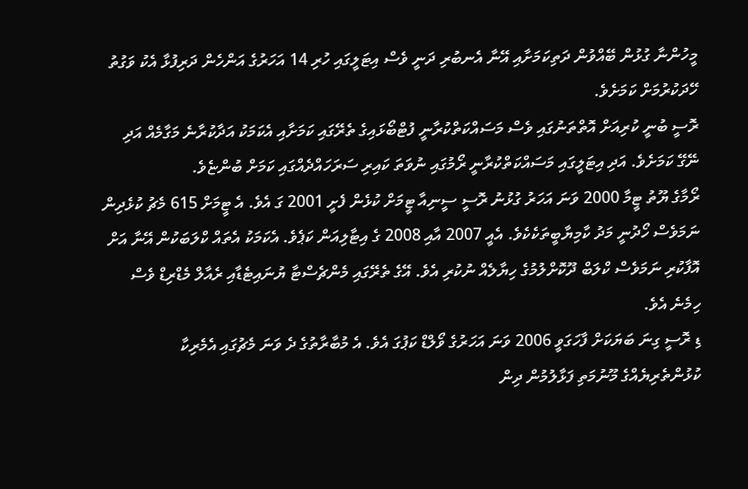މީހުންނާ ގުޅުން ބޭއްވުން ދަތިކަމަށާއި އޭނާ އެނބުރި ދަނީ ވެސް އިޓަލީގައި ހުރި 14 އަހަރުގެ އަންހެން ދަރިފުޅާ އެކު ވަގުތު ހޭދަކުރުމަށް ކަމަށެވެ.
ރޮސީ ބުނީ ކުރިއަށް އޮތްތަނުގައި ވެސް މަސައްކަތްކުރާނީ ފުޓްބޯޅައިގެ ތެރޭގައި ކަމަށާއި އެކަމަކު އަދާކުރާނެ މަގާމެއް އަދި ނޭގޭ ކަމަށެވެ. އަދި އިޓަލީގައި މަސައްކަތްކުރާނީ ރޯމުގައި ނުވަތަ ކައިރި ސަރަހައްދެއްގައި ކަމަށް ބުންޏެވެ.
ރޯމާގެ ޔޫތު ޓީމާ 2000 ވަނަ އަހަރު ގުޅުނު ރޮސީ ސީނިއާ ޓީމަށް ކުޅެން ފެށީ 2001 ގަ އެވެ. އެ ޓީމަށް 615 މެޗު ކުޅެދިން ނަމަވެސް ހޯދުނީ މަދު ކާމިޔާބީތަކެކެވެ. އެއީ 2007 އާއި 2008 ގެ އިޓާލިއަން ކަޕެވެ. އެކަމަކު އެތައް ކްލަބަކުން އޭނާ އަށް އޮފާކުރި ނަމަވެސް ކްލަބް ދޫކޮށްލުމުގެ ހިޔާލެއް ނުކުރި އެވެ. އޭގެ ތެރޭގައި މެންޗެސްޓާ ޔުނައިޓެޑާއި ރެއާލް މެޑްރިޑް ވެސް ހިމެނެ އެވެ.
ޑި ރޮސީ ގިނަ ބަޔަކަށް ފާހަގަވީ 2006 ވަނަ އަހަރުގެ ވޯލްޑް ކަޕުގަ އެވެ. އެ މުބާރާތުގެ ދެ ވަނަ މެޗުގައި އެމެރިކާ ކުޅުންތެރިޔެއްގެ މޫނުމަތި ފަޅާލުމުން ދިން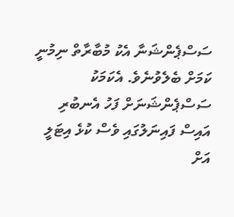ސަސްޕެންޝަނާ އެކު މުބާރާތް ނިމުނީ ކަމަށް ބެލެވުނެވެ. އެކަމަކު ސަސްޕެންޝަނަށް ފަހު އެނބުރި އައިސް ފައިނަލުގައި ވެސް ކުޅެ އިޓަލީ އަށް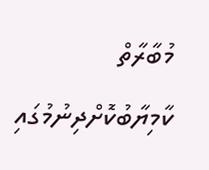މުބާރާތް ކާމިޔާބުކޮށްދިނުމުގައި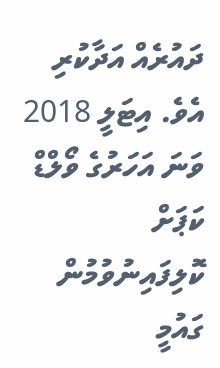ދައުރެއް އަދާކުރި އެވެ. އިޓަލީ 2018 ވަނަ އަހަރުގެ ވޯލްޑް ކަޕަށް ކޮލިފައިނުވުމުން ގައުމީ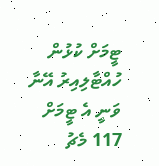ޓީމަށް ކުޅުން ހުއްޓާލިއިރު އޭނާ ވަނީ އެ ޓީމަށް 117 މެޗު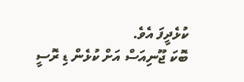ކުޅެދީފަ އެވެ.
ބޮކަ ޖޫނިއަސް އަށް ކުޅެން ޑި ރޮސީ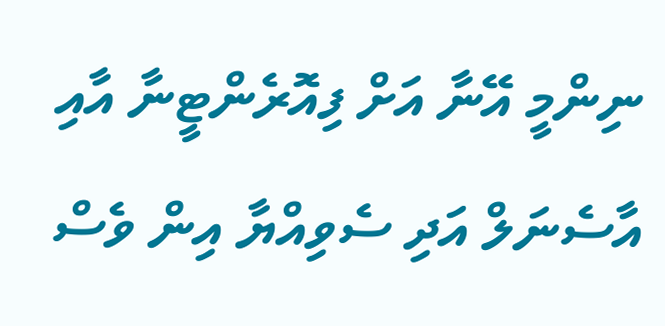ނިންމީ އޭނާ އަށް ފިއޮރެންޓީނާ އާއި އާސެނަލް އަދި ސެވިއްޔާ އިން ވެސް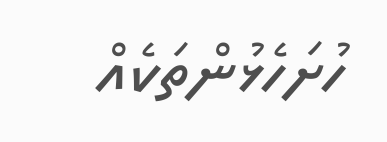ހުށަހެޅުންތަކެއް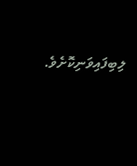ލިބިފައިވަނިކޮށެވެ.